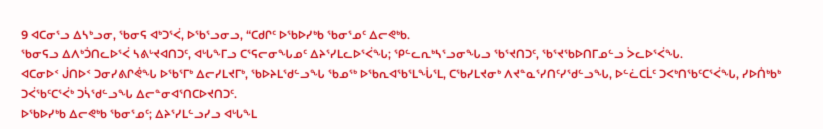9 ᐊᑕᓂᕐᓗ ᐃᓴᒃᓗᓂ, ᖃᓂᕋ ᐊᒃᑐᕐᐹ, ᐅᖃᕐᓗᓂᓗ, “ᑕᑯᒋᑦ ᐅᖃᐅᓯᒃᑲ ᖃᓂᕐᓄᑦ ᐃᓕᕙᒃᑲ.
ᖃᓂᕋᓗ ᐃᐱᒃᑑᑎᓚᐅᕐᐹ ᓴᕕᒡᔪᐊᑎᑐᑦ, ᐊᒡᒐᖕᒥᓗ ᑕᕐᕋᓕᓂᖓᓄᑦ ᐃᔨᕐᓯᒪᓚᐅᕐᐹᖓ; ᕿᓪᓚᕆᒃᓴᕐᓗᓂᖓᓗ ᖃᕐᔪᑎᑐᑦ, ᖃᕐᔪᖃᐅᑎᒥᓄᓪᓗ ᐴᓚᐅᕐᐹᖓ.
ᐊᑕᓂᐅᑉ ᒎᑎᐅᑉ ᑐᓂᓯᕕᒋᕚᖓ ᐅᖃᕐᒥᒃ ᐃᓕᓯᒪᔪᒥᒃ, ᖃᐅᔨᒪᖁᓪᓗᖓ ᖃᓄᖅ ᐅᖃᕆᐊᖃᕐᒪᖔᕐᒪ, ᑕᖃᓯᒪᔪᓂᒃ ᐱᔪᓐᓇᕐᓯᑎᑦᓯᖁᓪᓗᖓ, ᐅᓪᓛᑕᒫᑦ ᑐᐸᒃᑎᖃᑦᑕᕐᐹᖓ, ᓯᐅᑏᒃᑲᒃ ᑐᐹᖃᑦᑕᕐᐹᒃ ᑐᓵᖁᓪᓗᖓ ᐃᓕᓐᓂᐊᕐᑎᑕᐅᔪᑎᑐᑦ.
ᐅᖃᐅᓯᒃᑲ ᐃᓕᕙᒃᑲ ᖃᓂᕐᓄᑦ; ᐃᔨᕐᓯᒪᓪᓗᓯᓗ ᐊᒡᒐᖕᒪ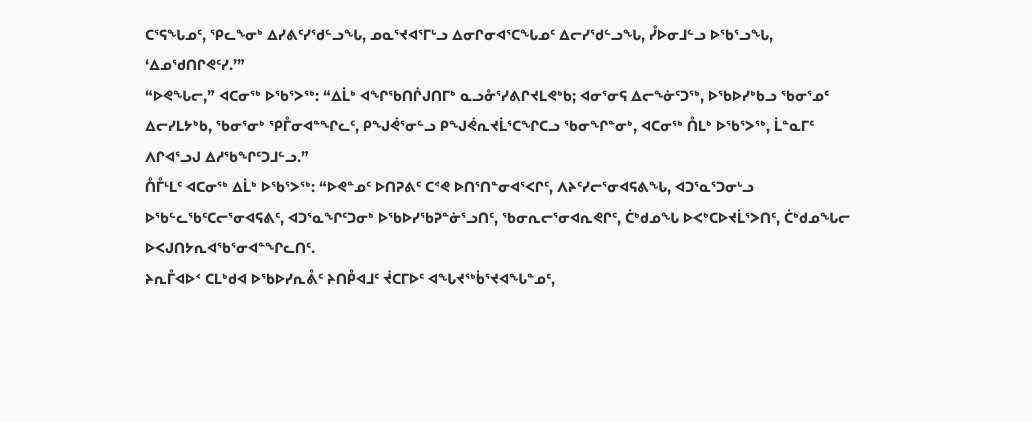ᑕᕐᕋᖓᓄᑦ, ᕿᓚᖕᓂᒃ ᐃᓯᕕᑦᓯᖁᓪᓗᖓ, ᓄᓇᕐᔪᐊᕐᒥᒡᓗ ᐃᓂᒋᓂᐊᕐᑕᖓᓄᑦ ᐃᓕᓯᖁᓪᓗᖓ, ᓮᐅᓂᒧᓪᓗ ᐅᖃᕐᓗᖓ, ‘ᐃᓄᖁᑎᒋᕙᑦᓯ.’”
“ᐅᕙᖓᓕ,” ᐊᑕᓂᖅ ᐅᖃᕐᐳᖅ: “ᐃᒫᒃ ᐊᖏᖃᑎᒌᒍᑎᒥᒃ ᓇᓗᓁᕐᓯᕕᒋᔪᒪᕙᒃᑲ; ᐊᓂᕐᓂᕋ ᐃᓕᖕᓃᑦᑐᖅ, ᐅᖃᐅᓯᒃᑲᓗ ᖃᓂᕐᓄᑦ ᐃᓕᓯᒪᔭᒃᑲ, ᖃᓂᕐᓂᒃ ᕿᒤᓂᐊᓐᖏᓚᑦ, ᑭᖑᕚᕐᓂᓪᓗ ᑭᖑᕚᕆᔪᒫᕐᑕᖏᑕᓗ ᖃᓂᖏᓐᓂᒃ, ᐊᑕᓂᖅ ᑍᒪᒃ ᐅᖃᕐᐳᖅ, ᒫᓐᓇᒥᑦ ᐱᒋᐊᕐᓗᒍ ᐃᓱᖃᖏᑦᑐᒧᓪᓗ.”
ᑍᒤᒻᒪᑦ ᐊᑕᓂᖅ ᐃᒫᒃ ᐅᖃᕐᐳᖅ: “ᐅᕙᓐᓄᑦ ᐅᑎᕈᕕᑦ ᑕᕝᕙ ᐅᑎᕐᑎᓐᓂᐊᕐᐸᒋᑦ, ᐱᔨᑦᓯᓕᕐᓂᐊᕋᕕᖓ, ᐊᑐᕐᓇᕐᑐᓂᒡᓗ ᐅᖃᓪᓚᖃᑦᑕᓕᕐᓂᐊᕋᕕᑦ, ᐊᑐᕐᓇᖏᑦᑐᓂᒃ ᐅᖃᐅᓯᖃᕈᓐᓃᕐᓗᑎᑦ, ᖃᓂᕆᓕᕐᓂᐊᕆᕙᒋᑦ, ᑖᒃᑯᓄᖓ ᐅᐸᒃᑕᐅᔪᒫᕐᐳᑎᑦ, ᑖᒃᑯᓄᖓᓕ ᐅᐸᒍᑎᔭᕆᐊᖃᕐᓂᐊᓐᖏᓚᑎᑦ.
ᔨᕆᒤᐊᐅᑉ ᑕᒪᒃᑯᐊ ᐅᖃᐅᓯᕆᕔᑦ ᔨᑎᑬᐊᒧᑦ ᔫᑕᒥᐅᑦ ᐊᖓᔪᖅᑳᕐᔪᐊᖓᓐᓄᑦ,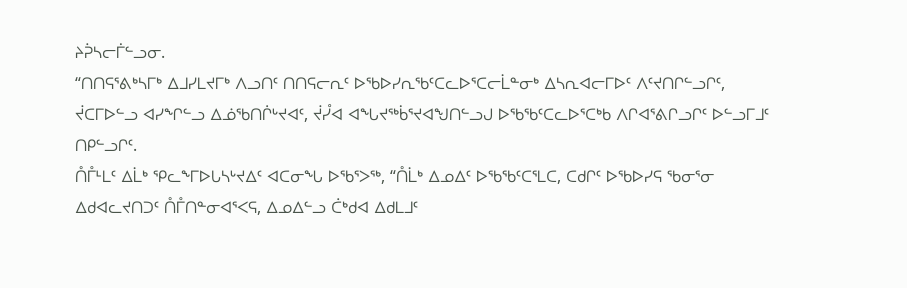ᔨᕉᓴᓕᒦᓪᓗᓂ.
“ᑎᑎᕋᕐᕕᒃᓴᒥᒃ ᐃᒧᓯᒪᔪᒥᒃ ᐱᓗᑎᑦ ᑎᑎᕋᓕᕆᑦ ᐅᖃᐅᓯᕆᖃᑦᑕᓚᐅᕐᑕᓕᒫᓐᓂᒃ ᐃᓴᕆᐊᓕᒥᐅᑦ ᐱᑦᔪᑎᒋᓪᓗᒋᑦ, ᔫᑕᒥᐅᓪᓗ ᐊᓯᖏᓪᓗ ᐃᓅᖃᑎᒌᒡᔪᐊᑦ, ᔫᓮᐊ ᐊᖓᔪᖅᑳᕐᔪᐊᖑᑎᓪᓗᒍ ᐅᖃᖃᑦᑕᓚᐅᕐᑕᒃᑲ ᐱᒋᐊᕐᕕᒋᓗᒋᑦ ᐅᓪᓗᒥᒧᑦ ᑎᑭᓪᓗᒋᑦ.
ᑍᒤᒻᒪᑦ ᐃᒫᒃ ᕿᓚᖕᒥᐅᒐᓴᒡᔪᐃᑦ ᐊᑕᓂᖓ ᐅᖃᕐᐳᖅ, “ᑍᒫᒃ ᐃᓄᐃᑦ ᐅᖃᖃᑦᑕᕐᒪᑕ, ᑕᑯᒋᑦ ᐅᖃᐅᓯᕋ ᖃᓂᕐᓂ ᐃᑯᐊᓚᔪᑎᑐᑦ ᑍᒤᑎᓐᓂᐊᕐᐸᕋ, ᐃᓄᐃᓪᓗ ᑖᒃᑯᐊ ᐃᑯᒪᒧᑦ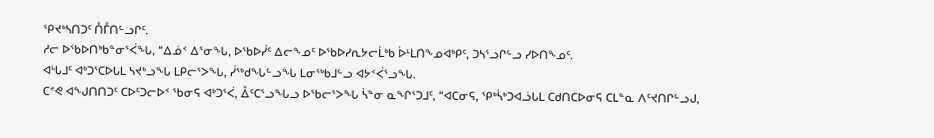ᕿᔪᒃᓴᑎᑐᑦ ᑍᒤᑎᓪᓗᒋᑦ.
ᓱᓕ ᐅᖃᐅᑎᒃᑲᓐᓂᕐᐹᖓ, “ᐃᓅᑉ ᐃᕐᓂᖓ, ᐅᖃᐅᓰᑦ ᐃᓕᖕᓄᑦ ᐅᖃᐅᓯᕆᔭᓕᒫᒃᑲ ᐆᒻᒪᑎᖕᓄᐊᒃᑭᑦ, ᑐᓴᕐᓗᒋᓪᓗ ᓯᐅᑎᖕᓄᑦ.
ᐊᒡᒐᒧᑦ ᐊᒃᑐᕐᑕᐅᒐᒪ ᓴᔪᒃᓗᖓ ᒪᑭᓕᕐᐳᖓ, ᓰᖅᑯᖓᓪᓗᖓ ᒪᓂᖅᑲᒧᓪᓗ ᐊᔭᑉᐹᕐᓗᖓ.
ᑕᕝᕙ ᐊᖑᑎᑎᑐᑦ ᑕᐅᑦᑐᓕᐅᑉ ᖃᓂᕋ ᐊᒃᑐᕐᐹ, ᐂᑦᑕᕐᓗᖓᓗ ᐅᖃᓕᕐᐳᖓ ᓵᓐᓂ ᓇᖏᕐᑐᒧᑦ, “ᐊᑕᓂᕋ, ᕿᒃᓵᒃᑐᐊᓘᒐᒪ ᑕᑯᑎᑕᐅᓂᕋ ᑕᒪᓐᓇ ᐱᑦᔪᑎᒋᓪᓗᒍ,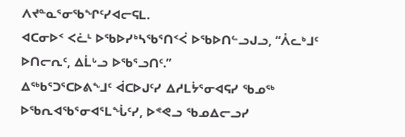ᐱᔪᓐᓇᕐᓂᖃᖏᑦᓯᐊᓕᕋᒪ.
ᐊᑕᓂᐅᑉ ᐸᓛᒻ ᐅᖃᐅᓯᒃᓴᖃᕐᑎᑉᐹ ᐅᖃᐅᑎᓪᓗᒍᓗ, “ᐰᓚᒃᒧᑦ ᐅᑎᓕᕆᑦ, ᐃᒫᒡᓗ ᐅᖃᕐᓗᑎᑦ.”
ᐃᖅᑲᕐᑐᕐᑕᐅᕕᖕᒧᑦ ᐋᑕᐅᒍᑦᓯ ᐃᓱᒪᔮᕐᓂᐊᕋᓯ ᖃᓄᖅ ᐅᖃᕆᐊᖃᕐᓂᐊᕐᒪᖔᑦᓯ, ᐅᕝᕙᓗ ᖃᓄᐃᓕᓗᓯ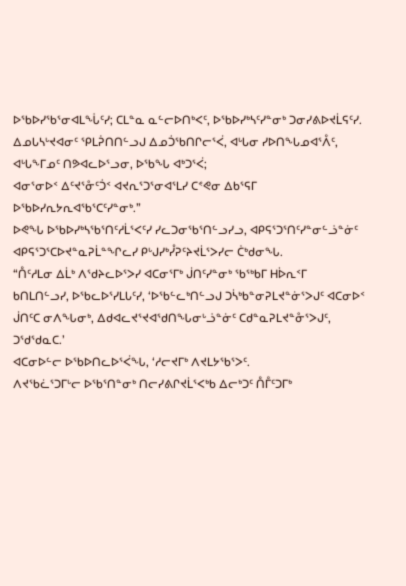ᐅᖃᐅᓯᖃᕐᓂᐊᒪᖔᑦᓯ; ᑕᒪᓐᓇ ᓇᓪᓕᐅᑎᒃᐸᑦ, ᐅᖃᐅᓯᒃᓴᑦᓯᓐᓂᒃ ᑐᓂᓯᕕᐅᔪᒫᕋᑦᓯ.
ᐃᓄᒐᓴᒡᔪᐊᓂᑦ ᕿᒪᕉᑎᑎᓪᓗᒍ ᐃᓄᑑᖃᑎᒋᓕᕐᐹ, ᐊᒡᒐᓂ ᓯᐅᑎᖕᒐᓄᐊᕐᐰᑦ, ᐊᒡᒐᖕᒥᓄᑦ ᑎᕗᐊᓚᐅᕐᓗᓂ, ᐅᖃᖓ ᐊᒃᑐᕐᐹ;
ᐊᓂᕐᓂᐅᑉ ᐃᑦᔪᕐᓁᑦᑑᑉ ᐊᔪᕆᕐᑐᕐᓂᐊᕐᒪᓯ ᑕᕝᕙᓂ ᐃᑲᕐᕋᒥ ᐅᖃᐅᓯᕆᔭᕆᐊᖃᕐᑕᑦᓯᓐᓂᒃ.”
ᐅᕙᖓ ᐅᖃᐅᓯᒃᓴᖃᕐᑎᑦᓱᒫᕐᐸᑦᓯ ᓯᓚᑐᓂᖃᕐᑎᓪᓗᓯᓗ, ᐊᑭᕋᕐᑐᕐᑎᑦᓯᓐᓂᓪᓘᓐᓃᑦ ᐊᑭᕋᕐᑐᕐᑕᐅᔪᓐᓇᕈᒫᓐᖏᓚᓯ ᑭᒡᒍᓯᒃᓮᕈᑦᔨᔪᒫᕐᐳᓯᓕ ᑖᒃᑯᓂᖓ.
“ᑍᑦᓱᒪᓂ ᐃᒫᒃ ᐱᖁᔨᓚᐅᕐᐳᓯ ᐊᑕᓂᕐᒥᒃ ᒎᑎᑦᓯᓐᓂᒃ ᖃᖅᑲᒥ ᕼᐆᕆᑉᒥ ᑲᑎᒪᑎᓪᓗᓯ, ᐅᖃᓚᐅᕐᓯᒪᒐᑦᓯ, ‘ᐅᖃᓪᓚᒃᑎᓪᓗᒍ ᑐᓵᒃᑲᓐᓂᕈᒪᔪᓐᓃᕐᐳᒍᑦ ᐊᑕᓂᐅᑉ ᒎᑎᑦᑕ ᓂᐱᖓᓂᒃ, ᐃᑯᐊᓚᔪᕐᔪᐊᖁᑎᖓᓂᒡᓘᓐᓃᑦ ᑕᑯᓐᓇᕈᒪᔪᓐᓁᕐᐳᒍᑦ, ᑐᖁᖁᓇᑕ.’
ᐊᑕᓂᐅᓪᓕ ᐅᖃᐅᑎᓚᐅᕐᐹᖓ, ‘ᓱᓕᔪᒥᒃ ᐱᔪᒪᔭᖃᕐᐳᑦ.
ᐱᔪᖃᓛᕐᑐᒥᒡᓕ ᐅᖃᕐᑎᓐᓂᒃ ᑎᓕᓯᕕᒋᔪᒫᕐᐸᒃᑲ ᐃᓕᒃᑐᑦ ᑍᒤᑦᑐᒥᒃ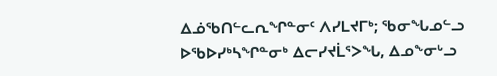ᐃᓅᖃᑎᓪᓚᕆᖏᓐᓂᑦ ᐱᓯᒪᔪᒥᒃ; ᖃᓂᖓᓄᓪᓗ ᐅᖃᐅᓯᒃᓴᖏᓐᓂᒃ ᐃᓕᓯᔪᒫᕐᐳᖓ, ᐃᓄᖕᓂᒡᓗ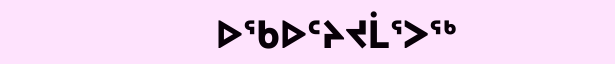ᐅᖃᐅᑦᔨᔪᒫᕐᐳᖅ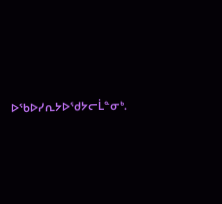ᐅᖃᐅᓯᕆᔭᐅᖁᔭᓕᒫᓐᓂᒃ.